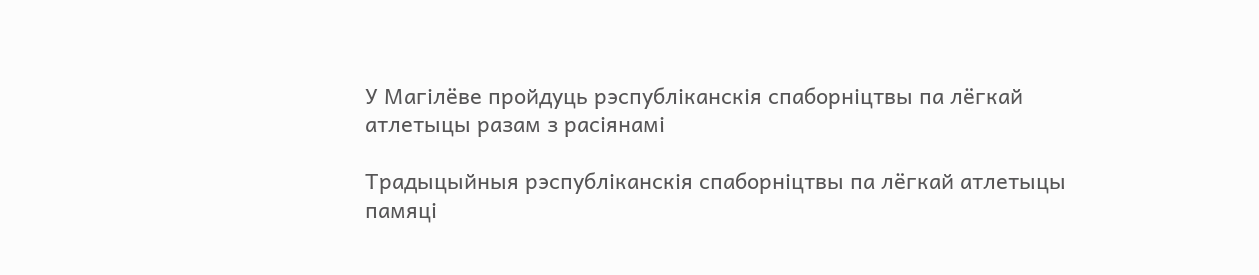У Магілёве пройдуць рэспубліканскія спаборніцтвы па лёгкай атлетыцы разам з расіянамі

Традыцыйныя рэспубліканскія спаборніцтвы па лёгкай атлетыцы памяці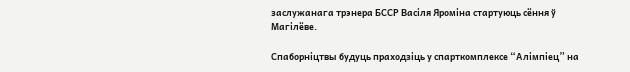заслужанага трэнера БССР Васіля Яроміна стартуюць сёння ў Магілёве.

Спаборніцтвы будуць праходзіць у спарткомплексе “Алімпіец” на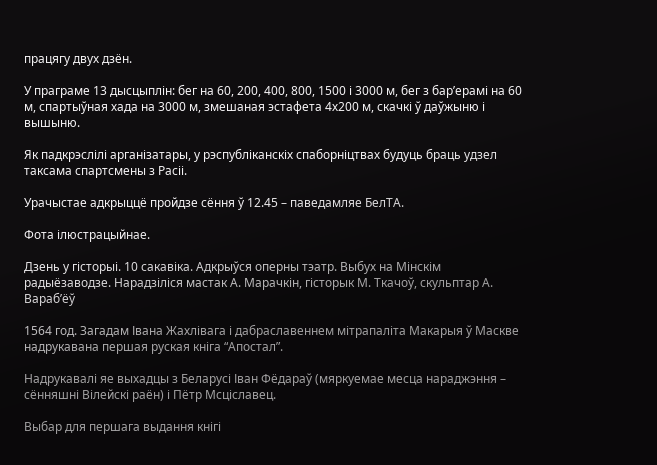працягу двух дзён.

У праграме 13 дысцыплін: бег на 60, 200, 400, 800, 1500 і 3000 м, бег з бар’ерамі на 60 м, спартыўная хада на 3000 м, змешаная эстафета 4х200 м, скачкі ў даўжыню і вышыню.

Як падкрэслілі арганізатары, у рэспубліканскіх спаборніцтвах будуць браць удзел таксама спартсмены з Расіі.

Урачыстае адкрыццё пройдзе сёння ў 12.45 – паведамляе БелТА.

Фота ілюстрацыйнае.

Дзень у гісторыі. 10 сакавіка. Адкрыўся оперны тэатр. Выбух на Мінскім радыёзаводзе. Нарадзіліся мастак А. Марачкін, гісторык М. Ткачоў, скульптар А. Вараб’ёў

1564 год. Загадам Івана Жахлівага і дабраславеннем мітрапаліта Макарыя ў Маскве надрукавана першая руская кніга “Апостал”.

Надрукавалі яе выхадцы з Беларусі Іван Фёдараў (мяркуемае месца нараджэння – сённяшні Вілейскі раён) і Пётр Мсціславец.

Выбар для першага выдання кнігі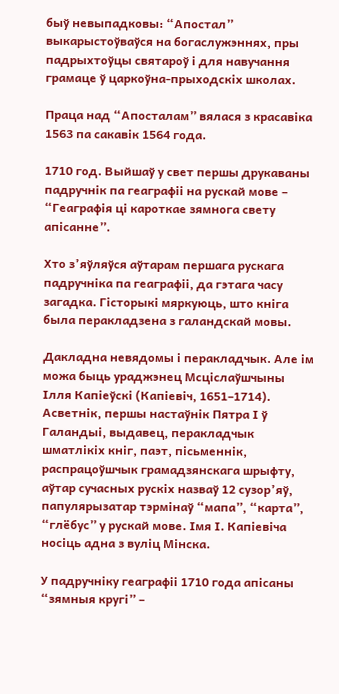быў невыпадковы: “Апостал” выкарыстоўваўся на богаслужэннях, пры падрыхтоўцы святароў і для навучання грамаце ў царкоўна-прыходскіх школах.

Праца над “Апосталам” вялася з красавіка 1563 па сакавік 1564 года.

1710 год. Выйшаў у свет першы друкаваны падручнік па геаграфіі на рускай мове – “Геаграфія ці кароткае зямнога свету апісанне”.

Хто з’яўляўся аўтарам першага рускага падручніка па геаграфіі, да гэтага часу загадка. Гісторыкі мяркуюць, што кніга была перакладзена з галандскай мовы.

Дакладна невядомы і перакладчык. Але ім можа быць ураджэнец Мсціслаўшчыны Ілля Капіеўскі (Капіевіч, 1651–1714). Асветнік, першы настаўнік Пятра І ў Галандыі, выдавец, перакладчык шматлікіх кніг, паэт, пісьменнік, распрацоўшчык грамадзянскага шрыфту, аўтар сучасных рускіх назваў 12 сузор’яў, папулярызатар тэрмінаў “мапа”, “карта”, “глёбус” у рускай мове. Імя І. Капіевіча носіць адна з вуліц Мінска.

У падручніку геаграфіі 1710 года апісаны “зямныя кругі” –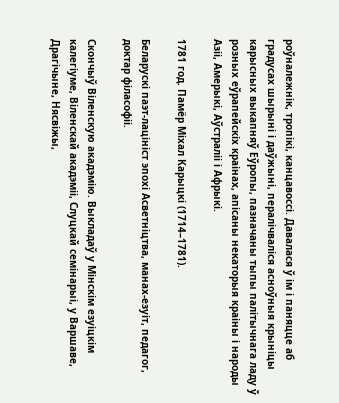роўналежнік, тропікі, канцавоссі. Давалася ў ім і паняцце аб градусах шырыні і даўжыні, пералічваліся асноўныя крыніцы карысных выкапняў Еўропы, пазначаны тыпы палітычнага ладу ў розных еўрапейскіх краінах, апісаны некаторыя краіны і народы Азіі, Амерыкі, Аўстраліі і Афрыкі.

1781 год. Памёр Міхал Карыцкі (1714–1781).

Беларускі паэт-лацініст эпохі Асветніцтва, манах-езуіт, педагог, доктар філасофіі.

Скончыў Віленскую акадэмію. Выкладаў у Мінскім езуіцкім калегіуме, Віленскай акадэміі, Слуцкай семінарыі, у Варшаве, Драгічыне, Нясвіжы,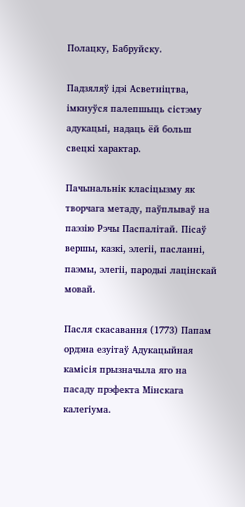Полацку, Бабруйску.

Падзяляў ідэі Асветніцтва, імкнуўся палепшыць сістэму адукацыі, надаць ёй больш свецкі характар.

Пачынальнік класіцызму як творчага метаду, паўплываў на паэзію Рэчы Паспалітай. Пісаў вершы, казкі, элегіі, пасланні, паэмы, элегіі, пародыі лацінскай мовай.

Пасля скасавання (1773) Папам ордэна езуітаў Адукацыйная камісія прызначыла яго на пасаду прэфекта Мінскага калегіума.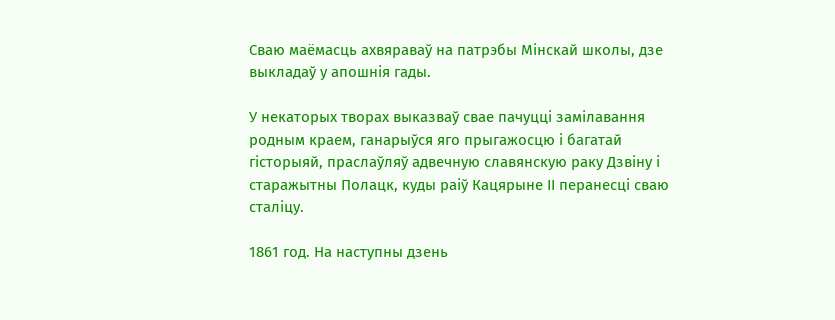Cваю маёмасць ахвяраваў на патрэбы Мінскай школы, дзе выкладаў у апошнія гады.

У некаторых творах выказваў свае пачуцці замілавання родным краем, ганарыўся яго прыгажосцю і багатай гісторыяй, праслаўляў адвечную славянскую раку Дзвіну і старажытны Полацк, куды раіў Кацярыне ІІ перанесці сваю сталіцу.

1861 год. На наступны дзень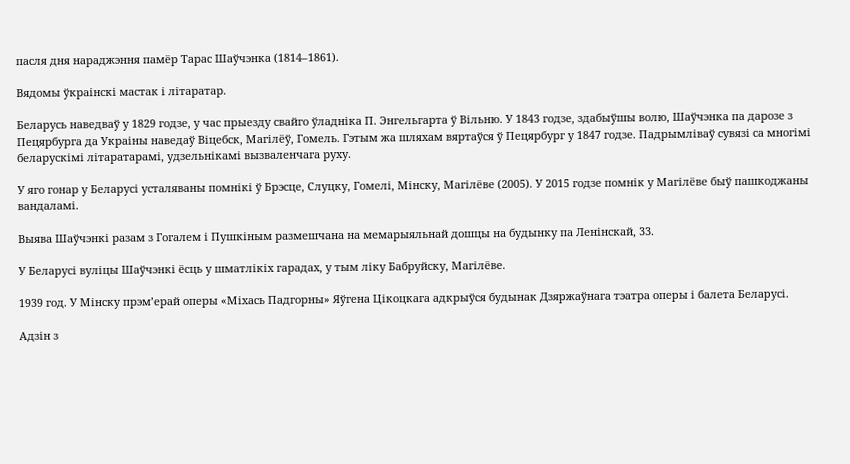пасля дня нараджэння памёр Тарас Шаўчэнка (1814–1861).

Вядомы ўкраінскі мастак і літаратар.

Беларусь наведваў у 1829 годзе, у час прыезду свайго ўладніка П. Энгельгарта ў Вільню. У 1843 годзе, здабыўшы волю, Шаўчэнка па дарозе з Пецярбурга да Украіны наведаў Віцебск, Магілёў, Гомель. Гэтым жа шляхам вяртаўся ў Пецярбург у 1847 годзе. Падрымліваў сувязі са многімі беларускімі літаратарамі, удзельнікамі вызваленчага руху.

У яго гонар у Беларусі усталяваны помнікі ў Брэсце, Слуцку, Гомелі, Мінску, Магілёве (2005). У 2015 годзе помнік у Магілёве быў пашкоджаны вандаламі.

Выява Шаўчэнкі разам з Гогалем і Пушкіным размешчана на мемарыяльнай дошцы на будынку па Ленінскай, 33.

У Беларусі вуліцы Шаўчэнкі ёсць у шматлікіх гарадах, у тым ліку Бабруйску, Магілёве.

1939 год. У Мінску прэм’ерай оперы «Міхась Падгорны» Яўгена Цікоцкага адкрыўся будынак Дзяpжаўнага тэатра опеpы і балета Белаpyсi.

Адзін з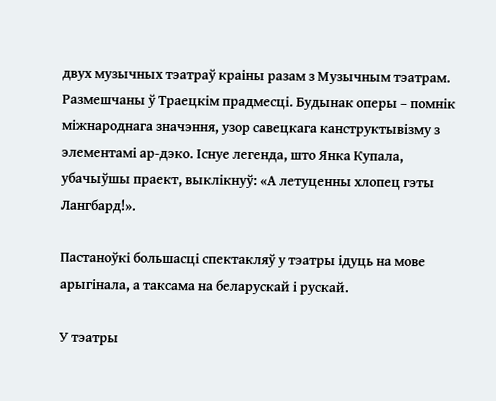двух музычных тэатраў краіны разам з Музычным тэатрам. Размешчаны ў Траецкім прадмесці. Будынак оперы – помнік міжнароднага значэння, узор савецкага канструктывізму з элементамі ар-дэко. Існуе легенда, што Янка Купала, убачыўшы праект, выклікнуў: «А летуценны хлопец гэты Лангбард!».

Пастаноўкі большасці спектакляў у тэатры ідуць на мове арыгінала, а таксама на беларускай і рускай.

У тэатры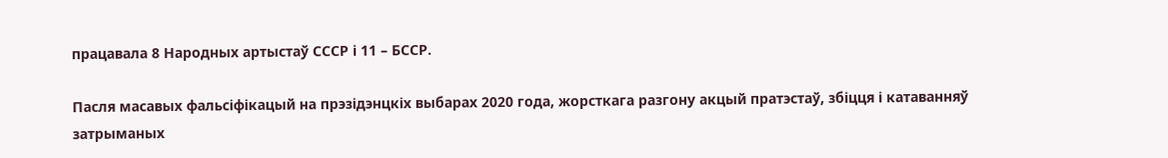працавала 8 Народных артыстаў СССР і 11 – БССР.

Пасля масавых фальсіфікацый на прэзідэнцкіх выбарах 2020 года, жорсткага разгону акцый пратэстаў, збіцця і катаванняў затрыманых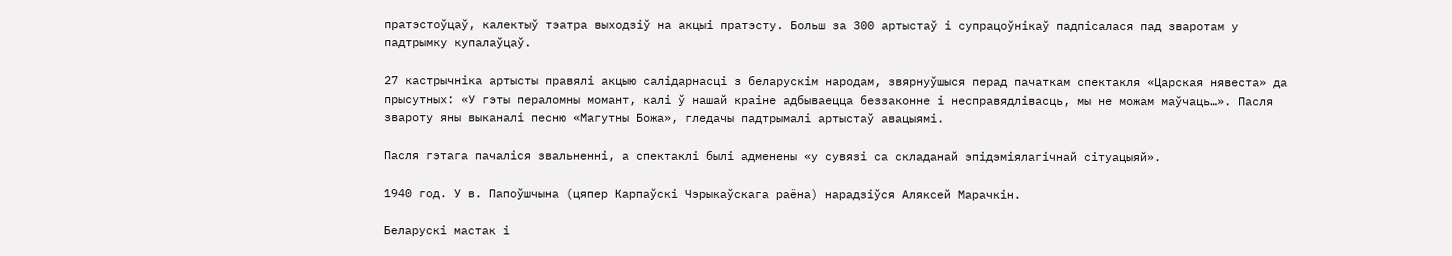пратэстоўцаў, калектыў тэатра выходзіў на акцыі пратэсту. Больш за 300 артыстаў і супрацоўнікаў падпісалася пад зваротам у падтрымку купалаўцаў.

27 кастрычніка артысты правялі акцыю салідарнасці з беларускім народам, звярнуўшыся перад пачаткам спектакля «Царская нявеста» да прысутных: «У гэты пераломны момант, калі ў нашай краіне адбываецца беззаконне і несправядлівасць, мы не можам маўчаць…». Пасля звароту яны выканалі песню «Магутны Божа», гледачы падтрымалі артыстаў авацыямі.

Пасля гэтага пачаліся звальненні, а спектаклі былі адменены «у сувязі са складанай эпідэміялагічнай сітуацыяй».

1940 год. У в. Папоўшчына (цяпер Карпаўскі Чэрыкаўскага раёна) нарадзіўся Аляксей Марачкін.

Беларускі мастак і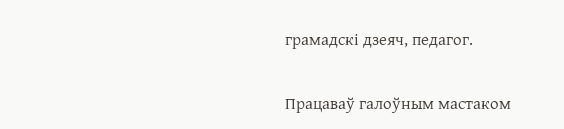грамадскі дзеяч, педагог.

Працаваў галоўным мастаком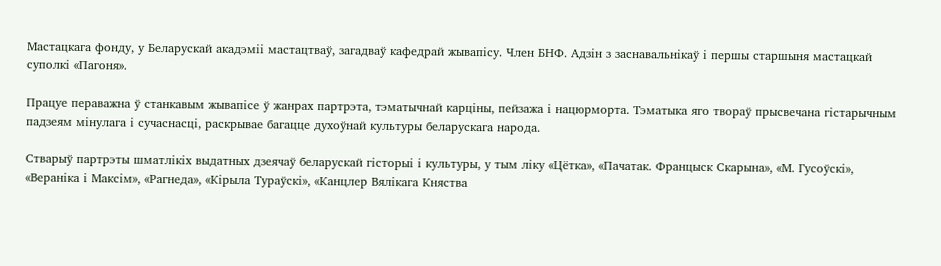Мастацкага фонду, у Беларускай акадэміі мастацтваў, загадваў кафедрай жывапісу. Член БНФ. Адзін з заснавальнікаў і першы старшыня мастацкай суполкі «Пагоня».

Працуе пераважна ў станкавым жывапісе ў жанрах партрэта, тэматычнай карціны, пейзажа і нацюрморта. Тэматыка яго твораў прысвечана гістарычным падзеям мінулага і сучаснасці, раскрывае багацце духоўнай культуры беларускага народа.

Стварыў партрэты шматлікіх выдатных дзеячаў беларускай гісторыі і культуры, у тым ліку «Цётка», «Пачатак. Францыск Скарына», «М. Гусоўскі», «Вераніка і Максім», «Рагнеда», «Кірыла Тураўскі», «Канцлер Вялікага Княства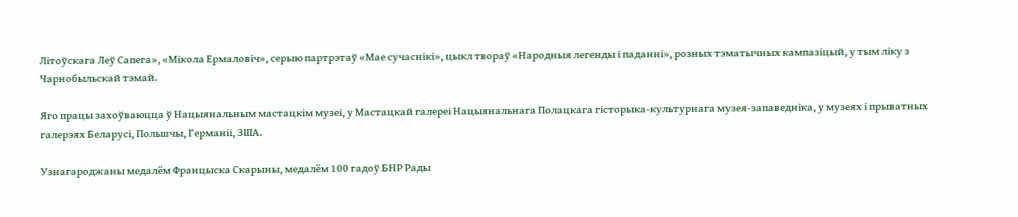Літоўскага Леў Сапега», «Мікола Ермаловіч», серыю партрэтаў «Мае сучаснікі», цыкл твораў «Народныя легенды і паданні», розных тэматычных кампазіцый, у тым ліку з Чарнобыльскай тэмай.

Яго працы захоўваюцца ў Нацыянальным мастацкім музеі, у Мастацкай галереі Нацыянальнага Полацкага гісторыка-культурнага музея-запаведніка, у музеях і прыватных галерэях Беларусі, Польшчы, Германіі, ЗША.

Узнагароджаны медалём Францыска Скарыны, медалём 100 гадоў БНР Рады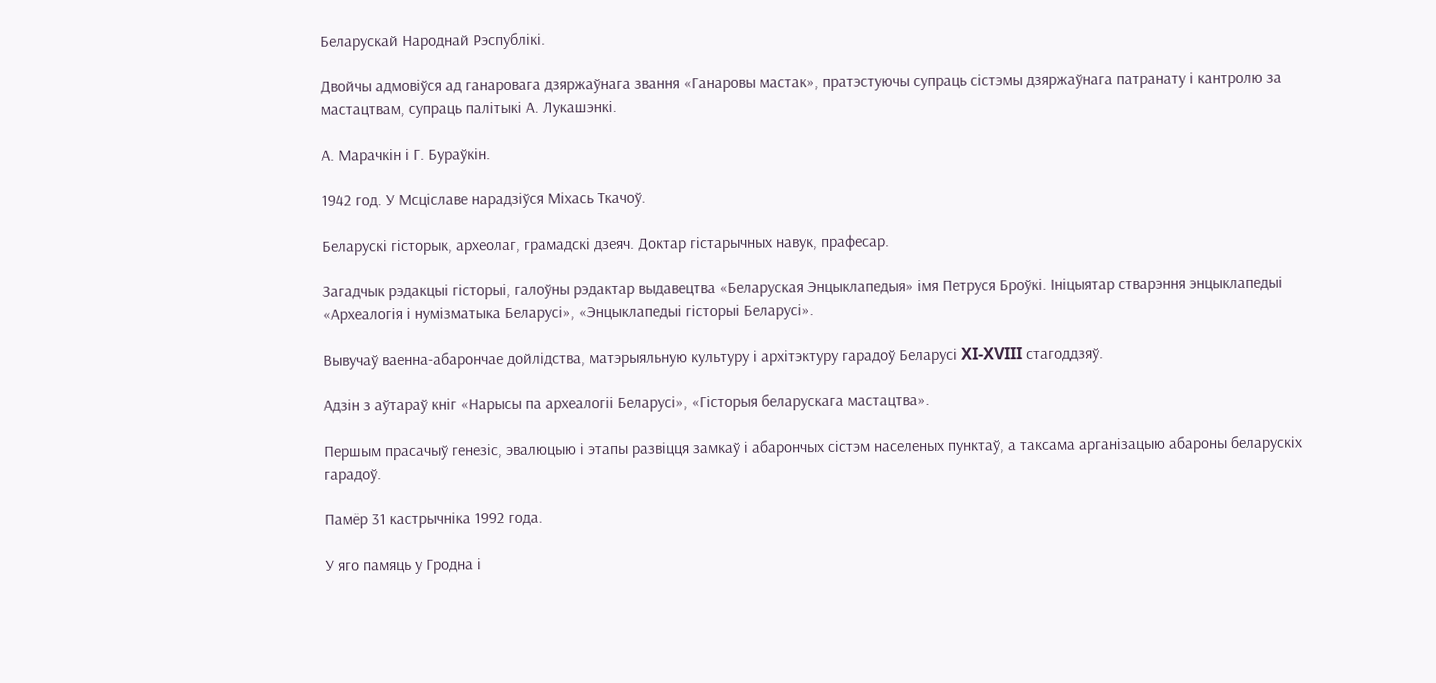Беларускай Народнай Рэспублікі.

Двойчы адмовіўся ад ганаровага дзяржаўнага звання «Ганаровы мастак», пратэстуючы супраць сістэмы дзяржаўнага патранату і кантролю за мастацтвам, супраць палітыкі А. Лукашэнкі.

А. Марачкін і Г. Бураўкін.

1942 год. У Мсціславе нарадзіўся Міхась Ткачоў.

Беларускі гісторык, археолаг, грамадскі дзеяч. Доктар гістарычных навук, прафесар.

Загадчык рэдакцыі гісторыі, галоўны рэдактар выдавецтва «Беларуская Энцыклапедыя» імя Петруся Броўкі. Ініцыятар стварэння энцыклапедыі «Археалогія і нумізматыка Беларусі», «Энцыклапедыі гісторыі Беларусі».

Вывучаў ваенна-абарончае дойлідства, матэрыяльную культуру і архітэктуру гарадоў Беларусі XI-XVIII стагоддзяў.

Адзін з аўтараў кніг «Нарысы па археалогіі Беларусі», «Гісторыя беларускага мастацтва».

Першым прасачыў генезіс, эвалюцыю і этапы развіцця замкаў і абарончых сістэм населеных пунктаў, а таксама арганізацыю абароны беларускіх гарадоў.

Памёр 31 кастрычніка 1992 года.

У яго памяць у Гродна і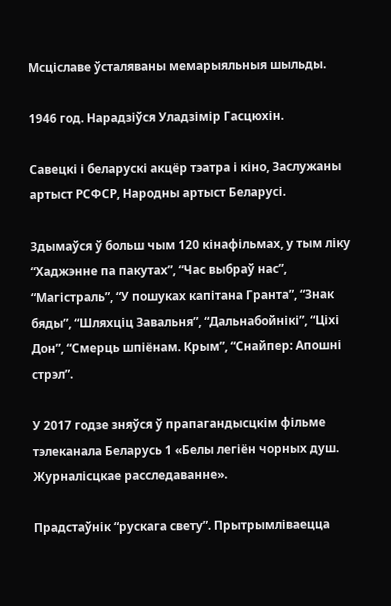Мсціславе ўсталяваны мемарыяльныя шыльды.

1946 год. Нарадзіўся Уладзімір Гасцюхін.

Савецкі і беларускі акцёр тэатра і кіно, Заслужаны артыст РСФСР, Народны артыст Беларусі.

Здымаўся ў больш чым 120 кінафільмах, у тым ліку “Хаджэнне па пакутах”, “Час выбраў нас”, “Магістраль”, “У пошуках капітана Гранта”, “Знак бяды”, “Шляхціц Завальня”, “Дальнабойнікі”, “Ціхі Дон”, “Смерць шпіёнам. Крым”, “Снайпер: Апошні стрэл”.

У 2017 годзе зняўся ў прапагандысцкім фільме тэлеканала Беларусь 1 «Белы легіён чорных душ. Журналісцкае расследаванне».

Прадстаўнік “рускага свету”. Прытрымліваецца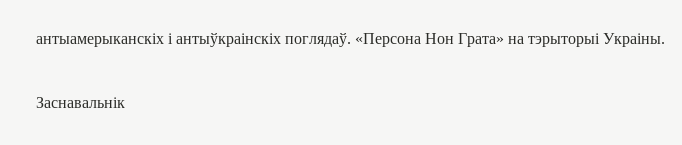антыамерыканскіх і антыўкраінскіх поглядаў. «Персона Нон Грата» на тэрыторыі Украіны.

Заснавальнік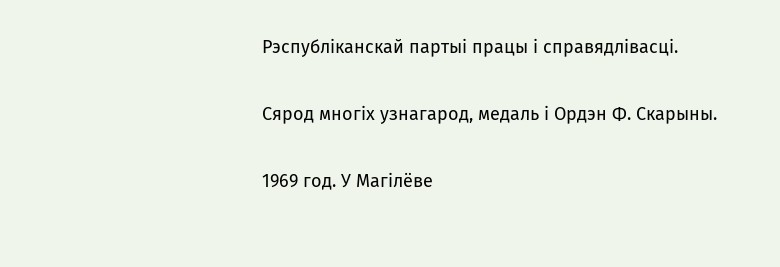Рэспубліканскай партыі працы і справядлівасці.

Сярод многіх узнагарод, медаль і Ордэн Ф. Скарыны.

1969 год. У Магілёве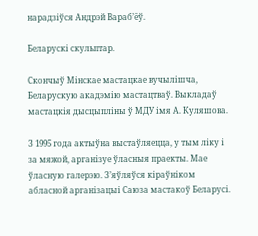нарадзіўся Андрэй Вараб’ёў.

Беларускі скульптар.

Скончыў Мінскае мастацкае вучылішча, Беларускую акадэмію мастацтваў. Выкладаў мастацкія дысцыпліны ў МДУ імя А. Куляшова.

З 1995 года актыўна выстаўляецца, у тым ліку і за мяжой, арганізуе ўласныя праекты. Мае ўласную галерэю. З’яўляўся кіраўніком абласной арганізацыі Саюза мастакоў Беларусі.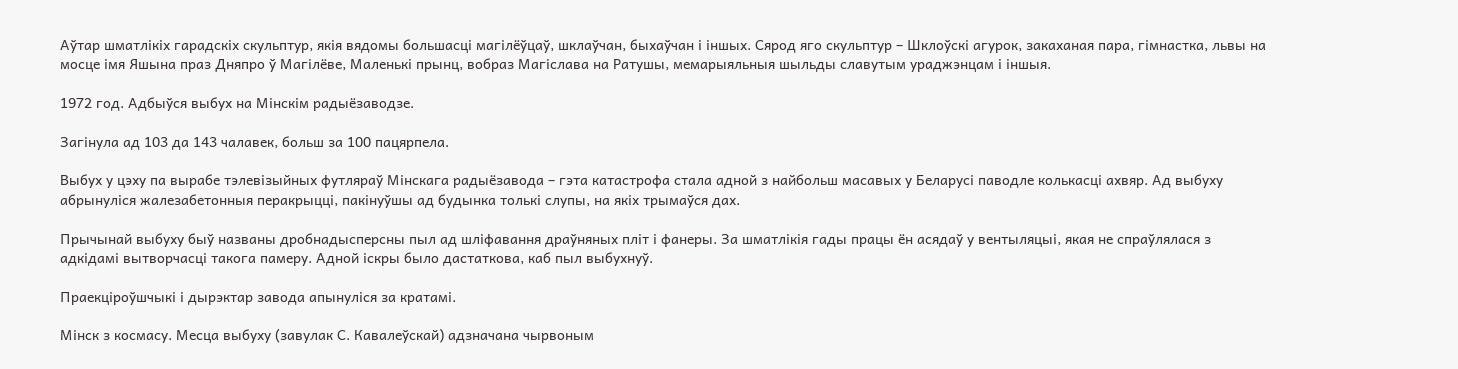Аўтар шматлікіх гарадскіх скульптур, якія вядомы большасці магілёўцаў, шклаўчан, быхаўчан і іншых. Сярод яго скульптур – Шклоўскі агурок, закаханая пара, гімнастка, львы на мосце імя Яшына праз Дняпро ў Магілёве, Маленькі прынц, вобраз Магіслава на Ратушы, мемарыяльныя шыльды славутым ураджэнцам і іншыя.

1972 год. Адбыўся выбух на Мінскім радыёзаводзе.

Загінула ад 103 да 143 чалавек, больш за 100 пацярпела.

Выбух у цэху па вырабе тэлевізыйных футляраў Мінскага радыёзавода – гэта катастрофа стала адной з найбольш масавых у Беларусі паводле колькасці ахвяр. Ад выбуху абрынуліся жалезабетонныя перакрыцці, пакінуўшы ад будынка толькі слупы, на якіх трымаўся дах.

Прычынай выбуху быў названы дробнадысперсны пыл ад шліфавання драўняных пліт і фанеры. За шматлікія гады працы ён асядаў у вентыляцыі, якая не спраўлялася з адкідамі вытворчасці такога памеру. Адной іскры было дастаткова, каб пыл выбухнуў.

Праекціроўшчыкі і дырэктар завода апынуліся за кратамі.

Мінск з космасу. Месца выбуху (завулак С. Кавалеўскай) адзначана чырвоным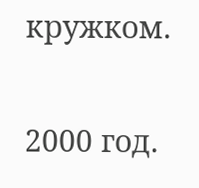кружком.

2000 год.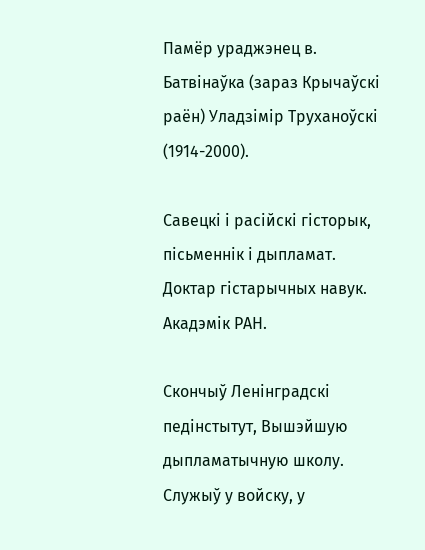Памёр ураджэнец в. Батвінаўка (зараз Крычаўскі раён) Уладзімір Труханоўскі (1914-2000).

Савецкі і расійскі гісторык, пісьменнік і дыпламат. Доктар гістарычных навук. Акадэмік РАН.

Скончыў Ленінградскі педінстытут, Вышэйшую дыпламатычную школу. Служыў у войску, у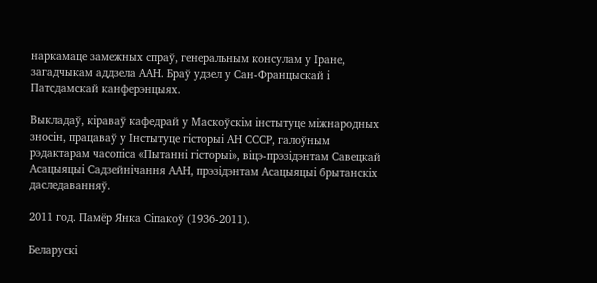наркамаце замежных спраў, генеральным консулам у Іране, загадчыкам аддзела ААН. Браў удзел у Сан-Францыскай і Патсдамскай канферэнцыях.

Выкладаў, кіраваў кафедрай у Маскоўскім інстытуце міжнародных зносін, працаваў у Інстытуце гісторыі АН СССР, галоўным рэдактарам часопіса «Пытанні гісторыі», віцэ-прэзідэнтам Савецкай Асацыяцыі Садзейнічання ААН, прэзідэнтам Асацыяцыі брытанскіх даследаванняў.

2011 год. Памёр Янка Сіпакоў (1936-2011).

Беларускі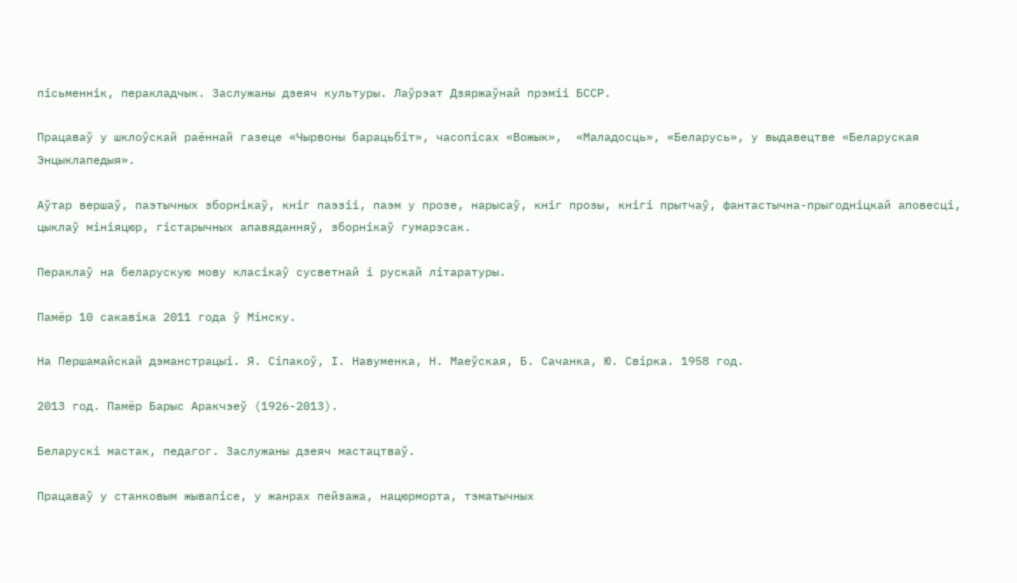пісьменнік, перакладчык. Заслужаны дзеяч культуры. Лаўрэат Дзяржаўнай прэміі БССР.

Працаваў у шклоўскай раённай газеце «Чырвоны барацьбіт», часопісах «Вожык»,  «Маладосць», «Беларусь», у выдавецтве «Беларуская Энцыклапедыя».

Аўтар вершаў, паэтычных зборнікаў, кніг паэзіі, паэм у прозе, нарысаў, кніг прозы, кнігі прытчаў, фантастычна-прыгодніцкай аповесці, цыклаў мініяцюр, гістарычных апавяданняў, зборнікаў гумарэсак.

Пераклаў на беларускую мову класікаў сусветнай і рускай літаратуры.

Памёр 10 сакавіка 2011 года ў Мінску.

На Першамайскай дэманстрацыі. Я. Сіпакоў, І. Навуменка, Н. Маеўская, Б. Сачанка, Ю. Свірка. 1958 год.

2013 год. Памёр Барыс Аракчэеў (1926-2013).

Беларускі мастак, педагог. Заслужаны дзеяч мастацтваў.

Працаваў у станковым жывапісе, у жанрах пейзажа, нацюрморта, тэматычных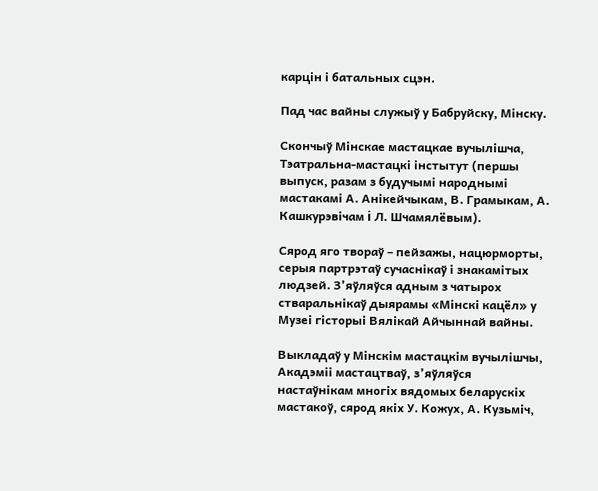карцін і батальных сцэн.

Пад час вайны служыў у Бабруйску, Мінску.

Скончыў Мінскае мастацкае вучылішча, Тэатральна-мастацкі інстытут (першы выпуск, разам з будучымі народнымі мастакамі А. Анікейчыкам, В. Грамыкам, А. Кашкурэвічам i Л. Шчамялёвым).

Сярод яго твораў – пейзажы, нацюрморты, серыя партрэтаў сучаснікаў і знакамітых людзей. З’яўляўся адным з чатырох стваральнікаў дыярамы «Мінскі кацёл» у Музеі гісторыі Вялікай Айчыннай вайны.

Выкладаў у Мінскім мастацкім вучылішчы, Акадэміі мастацтваў, з’яўляўся настаўнікам многіх вядомых беларускіх мастакоў, сярод якіх У. Кожух, А. Кузьміч,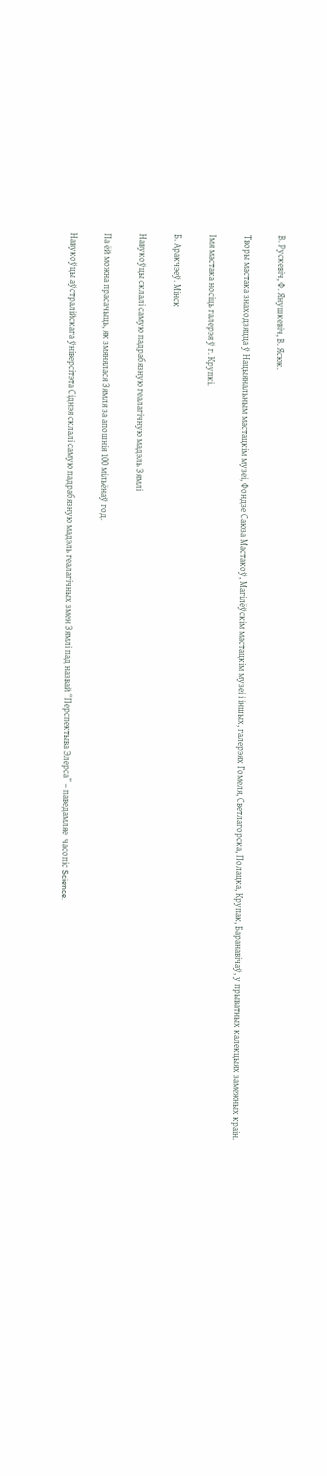В. Рускевіч, Ф. Янушкевіч, В. Ясюк.

Творы мастака знаходзяцца ў Нацыянальным мастацкім музеі, Фондзе Саюза Мастакоў, Магілёўскім мастацкім музеі і іншых, галерэях Гомеля, Светлагорска, Полацка, Крупак, Баранавічаў, у прыватных калекцыях замежных краін.

Імя мастака носіць галерэя ў г. Крупкі.

Б. Аракчэеў. Мінск

Навукоўцы склалі самую падрабязную геалагічную мадэль Зямлі

Па ёй можна прасачыць, як змянялася Зямля за апошнія 100 мільёнаў год.

Навукоўцы аўстралійскага ўніверсітэта Сіднэя склалі самую падрабязную мадэль геалагічных змен Зямлі пад назвай “Перспектыва Элерса” – паведамляе  часопіс Science.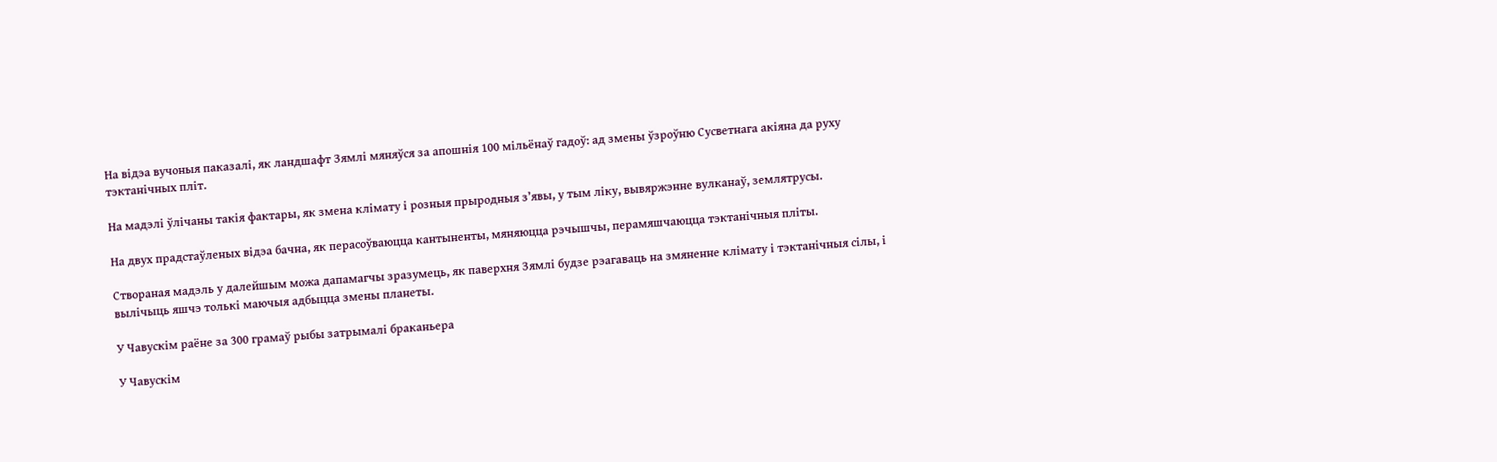На відэа вучоныя паказалі, як ландшафт Зямлі мяняўся за апошнія 100 мільёнаў гадоў: ад змены ўзроўню Сусветнага акіяна да руху тэктанічных пліт.

На мадэлі ўлічаны такія фактары, як змена клімату і розныя прыродныя з’явы, у тым ліку, вывяржэнне вулканаў, землятрусы.

На двух прадстаўленых відэа бачна, як перасоўваюцца кантыненты, мяняюцца рэчышчы, перамяшчаюцца тэктанічныя пліты.

Створаная мадэль у далейшым можа дапамагчы зразумець, як паверхня Зямлі будзе рэагаваць на змяненне клімату і тэктанічныя сілы, і вылічыць яшчэ толькі маючыя адбыцца змены планеты.

У Чавускім раёне за 300 грамаў рыбы затрымалі браканьера

У Чавускім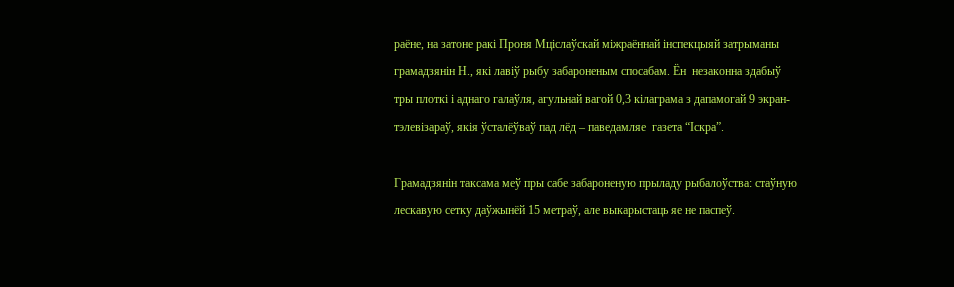раёне, на затоне ракі Проня Мціслаўскай міжраённай інспекцыяй затрыманы грамадзянін Н., які лавіў рыбу забароненым спосабам. Ён  незаконна здабыў тры плоткі і аднаго галаўля, агульнай вагой 0,3 кілаграма з дапамогай 9 экран-тэлевізараў, якія ўсталёўваў пад лёд – паведамляе  газета “Іскра”.

Грамадзянін таксама меў пры сабе забароненую прыладу рыбалоўства: стаўную лескавую сетку даўжынёй 15 метраў, але выкарыстаць яе не паспеў.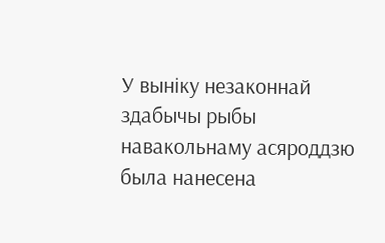У выніку незаконнай здабычы рыбы навакольнаму асяроддзю была нанесена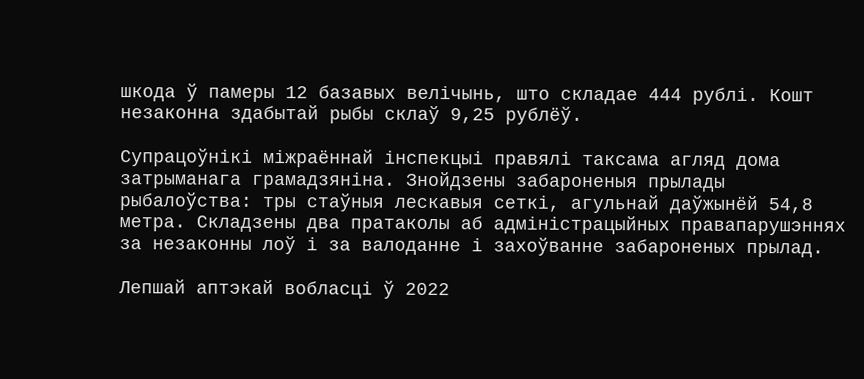шкода ў памеры 12 базавых велічынь, што складае 444 рублі. Кошт незаконна здабытай рыбы склаў 9,25 рублёў.

Супрацоўнікі міжраённай інспекцыі правялі таксама агляд дома затрыманага грамадзяніна. Знойдзены забароненыя прылады рыбалоўства: тры стаўныя лескавыя сеткі, агульнай даўжынёй 54,8 метра. Складзены два пратаколы аб адміністрацыйных правапарушэннях за незаконны лоў і за валоданне і захоўванне забароненых прылад.

Лепшай аптэкай вобласці ў 2022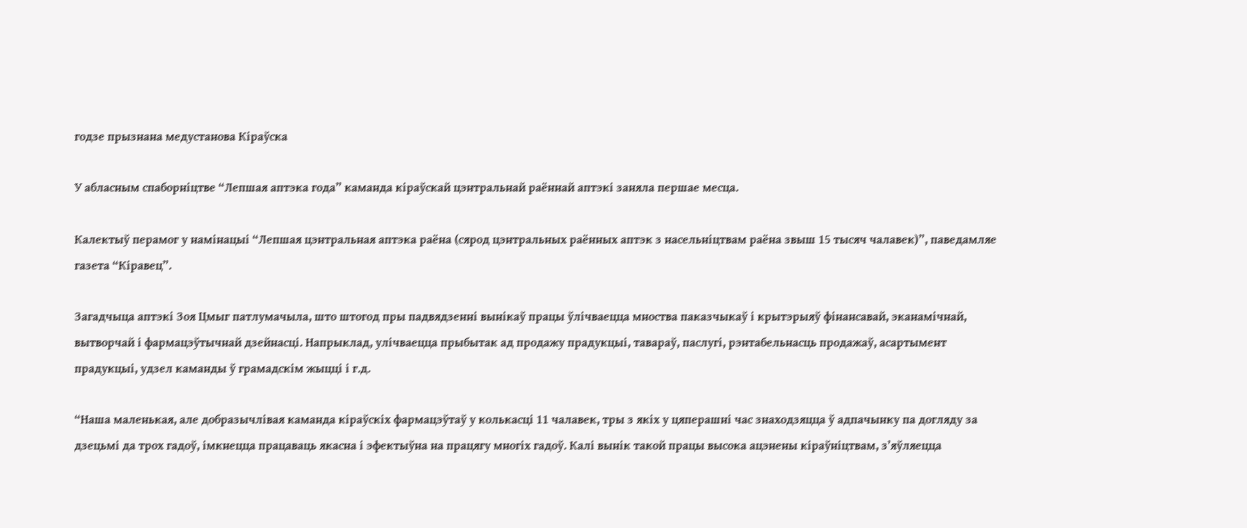годзе прызнана медустанова Кіраўска

У абласным спаборніцтве “Лепшая аптэка года” каманда кіраўскай цэнтральнай раённай аптэкі заняла першае месца.

Калектыў перамог у намінацыі “Лепшая цэнтральная аптэка раёна (сярод цэнтральных раённых аптэк з насельніцтвам раёна звыш 15 тысяч чалавек)”, паведамляе газета “Кіравец”.

Загадчыца аптэкі Зоя Цмыг патлумачыла, што штогод пры падвядзенні вынікаў працы ўлічваецца мноства паказчыкаў і крытэрыяў фінансавай, эканамічнай, вытворчай і фармацэўтычнай дзейнасці. Напрыклад, улічваецца прыбытак ад продажу прадукцыі, тавараў, паслугі, рэнтабельнасць продажаў, асартымент прадукцыі, удзел каманды ў грамадскім жыцці і г.д.

“Наша маленькая, але добразычлівая каманда кіраўскіх фармацэўтаў у колькасці 11 чалавек, тры з якіх у цяперашні час знаходзяцца ў адпачынку па догляду за дзецьмі да трох гадоў, імкнецца працаваць якасна і эфектыўна на працягу многіх гадоў. Калі вынік такой працы высока ацэнены кіраўніцтвам, з’яўляецца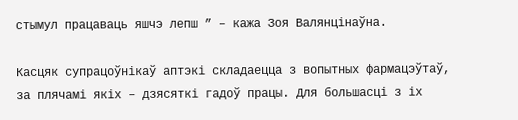стымул працаваць яшчэ лепш ” – кажа Зоя Валянцінаўна.

Касцяк супрацоўнікаў аптэкі складаецца з вопытных фармацэўтаў, за плячамі якіх – дзясяткі гадоў працы. Для большасці з іх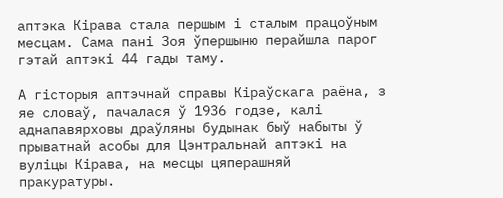аптэка Кірава стала першым і сталым працоўным месцам. Сама пані Зоя ўпершыню перайшла парог гэтай аптэкі 44 гады таму.

А гісторыя аптэчнай справы Кіраўскага раёна, з яе словаў, пачалася ў 1936 годзе, калі аднапавярховы драўляны будынак быў набыты ў прыватнай асобы для Цэнтральнай аптэкі на вуліцы Кірава, на месцы цяперашняй пракуратуры.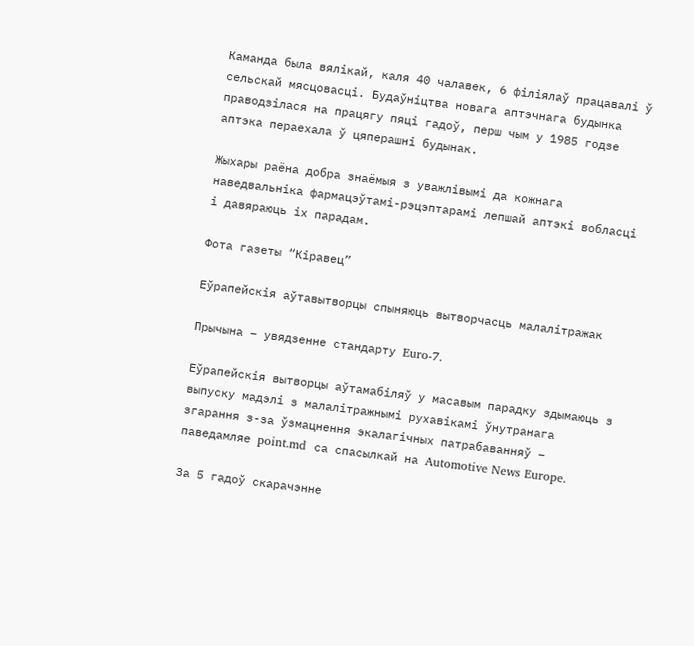Каманда была вялікай, каля 40 чалавек, 6 філіялаў працавалі ў сельскай мясцовасці. Будаўніцтва новага аптэчнага будынка праводзілася на працягу пяці гадоў, перш чым у 1985 годзе аптэка пераехала ў цяперашні будынак.

Жыхары раёна добра знаёмыя з уважлівымі да кожнага наведвальніка фармацэўтамі-рэцэптарамі лепшай аптэкі вобласці і давяраюць іх парадам.

Фота газеты “Кіравец”

Еўрапейскія аўтавытворцы спыняюць вытворчасць малалітражак

Прычына – увядзенне стандарту Euro-7.

Еўрапейскія вытворцы аўтамабіляў у масавым парадку здымаюць з выпуску мадэлі з малалітражнымі рухавікамі ўнутранага згарання з-за ўзмацнення экалагічных патрабаванняў – паведамляе point.md  са спасылкай на Automotive News Europe.

За 5 гадоў скарачэнне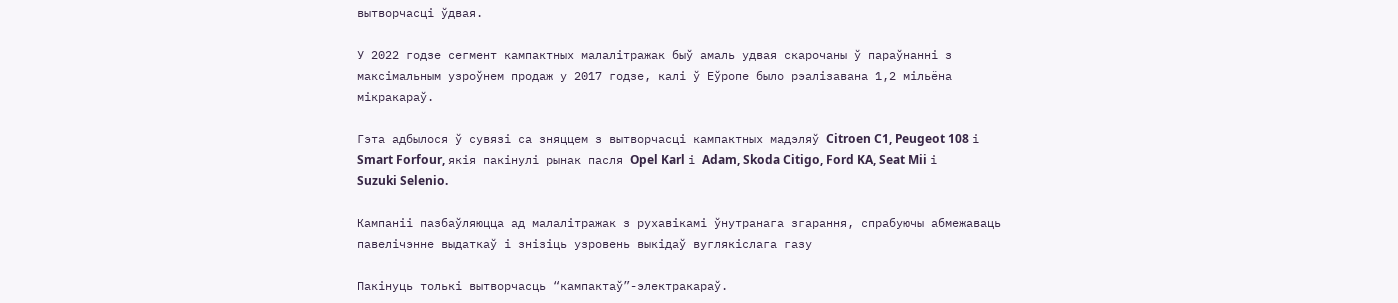вытворчасці ўдвая.

У 2022 годзе сегмент кампактных малалітражак быў амаль удвая скарочаны ў параўнанні з максімальным узроўнем продаж у 2017 годзе, калі ў Еўропе было рэалізавана 1,2 мільёна мікракараў.

Гэта адбылося ў сувязі са зняццем з вытворчасці кампактных мадэляў Citroen C1, Peugeot 108 і Smart Forfour, якія пакінулі рынак пасля Opel Karl і Adam, Skoda Citigo, Ford KA, Seat Mii і Suzuki Selenio.

Кампаніі пазбаўляюцца ад малалітражак з рухавікамі ўнутранага згарання, спрабуючы абмежаваць павелічэнне выдаткаў і знізіць узровень выкідаў вуглякіслага газу

Пакінуць толькі вытворчасць “кампактаў”-электракараў.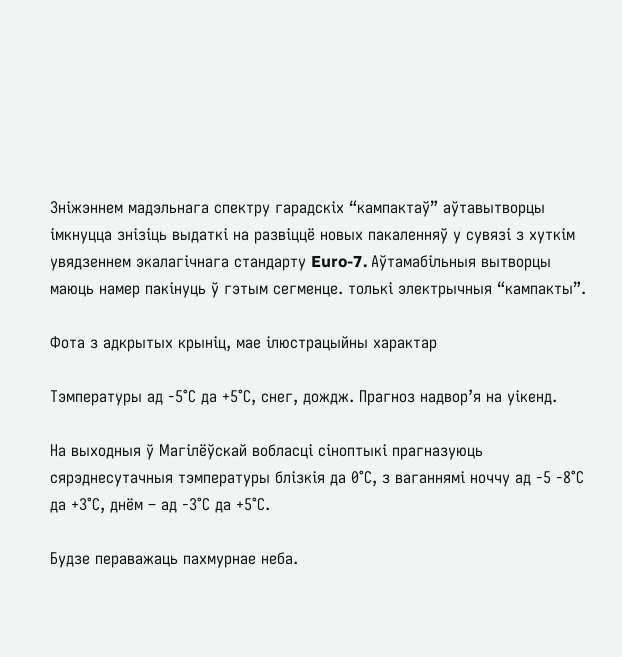Зніжэннем мадэльнага спектру гарадскіх “кампактаў” аўтавытворцы імкнуцца знізіць выдаткі на развіццё новых пакаленняў у сувязі з хуткім увядзеннем экалагічнага стандарту Euro-7. Аўтамабільныя вытворцы маюць намер пакінуць ў гэтым сегменце. толькі электрычныя “кампакты”.

Фота з адкрытых крыніц, мае ілюстрацыйны характар

Тэмпературы ад -5°С да +5°С, снег, дождж. Прагноз надвор’я на уікенд.

На выходныя ў Магілёўскай вобласці сіноптыкі прагназуюць сярэднесутачныя тэмпературы блізкія да 0°С, з ваганнямі ноччу ад -5 -8°С да +3°С, днём – ад -3°С да +5°С.

Будзе пераважаць пахмурнае неба.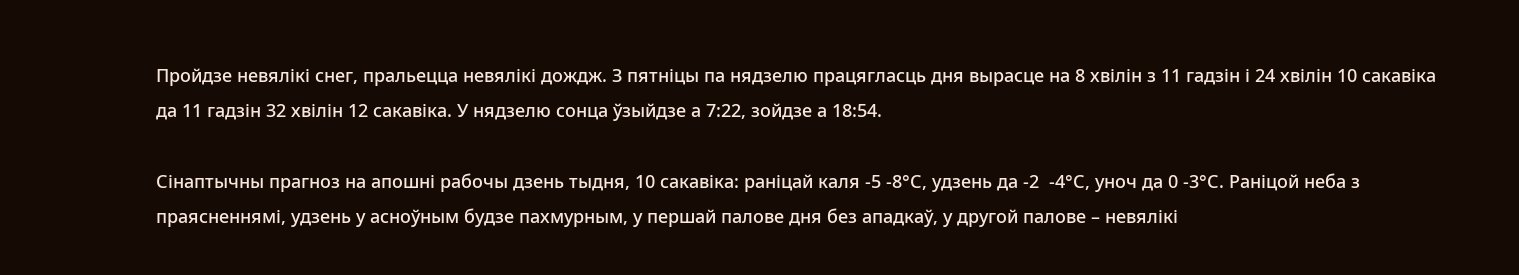Пройдзе невялікі снег, пральецца невялікі дождж. З пятніцы па нядзелю працягласць дня вырасце на 8 хвілін з 11 гадзін і 24 хвілін 10 сакавіка да 11 гадзін 32 хвілін 12 сакавіка. У нядзелю сонца ўзыйдзе а 7:22, зойдзе а 18:54.

Сінаптычны прагноз на апошні рабочы дзень тыдня, 10 сакавіка: раніцай каля -5 -8°С, удзень да -2  -4°С, уноч да 0 -3°С. Раніцой неба з праясненнямі, удзень у асноўным будзе пахмурным, у першай палове дня без ападкаў, у другой палове – невялікі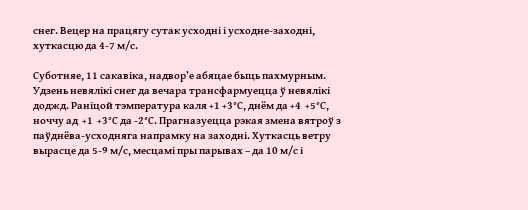снег. Вецер на працягу сутак усходні і усходне-заходні, хуткасцю да 4-7 м/с.

Суботняе, 11 сакавіка, надвор’е абяцае быць пахмурным. Удзень невялікі снег да вечара трансфармуецца ў невялікі доджд. Раніцой тэмпература каля +1 +3°С, днём да +4  +5°С, ноччу ад  +1  +3°С да -2°С. Прагназуецца рэкая змена вятроў з паўднёва-усходняга напрамку на заходні. Хуткасць ветру вырасце да 5-9 м/с, месцамі пры парывах – да 10 м/с і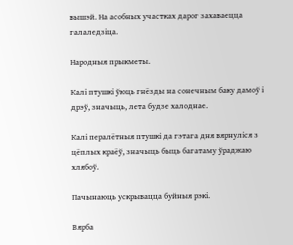вышэй. На асобных участках дарог захаваецца галаледзіца.

Народныя прыкметы.

Калі птушкі ўюць гнёзды на сонечным баку дамоў і дрэў, значыць, лета будзе халоднае.

Калі пералётныя птушкі да гэтага дня вярнуліся з цёплых краёў, значыць быць багатаму ўраджаю хлябоў.

Пачынаюць ускрывацца буйныя рэкі.

Вярба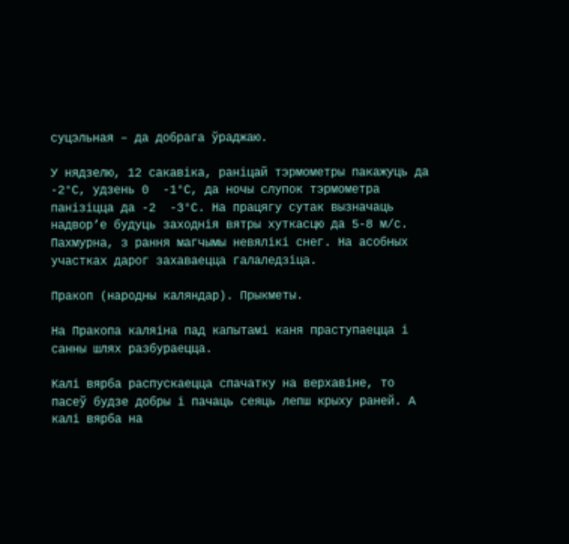суцэльная – да добрага ўраджаю.

У нядзелю, 12 сакавіка, раніцай тэрмометры пакажуць да -2°С, удзень 0  -1°С, да ночы слупок тэрмометра панізіцца да -2  -3°С. На працягу сутак вызначаць надвор’е будуць заходнія вятры хуткасцю да 5-8 м/с. Пахмурна, з рання магчымы невялікі снег. На асобных участках дарог захаваецца галаледзіца.

Пракоп (народны каляндар). Прыкметы.

На Пракопа каляіна пад капытамі каня праступаецца і санны шлях разбураецца.

Калі вярба распускаецца спачатку на верхавіне, то пасеў будзе добры і пачаць сеяць лепш крыху раней. А калі вярба на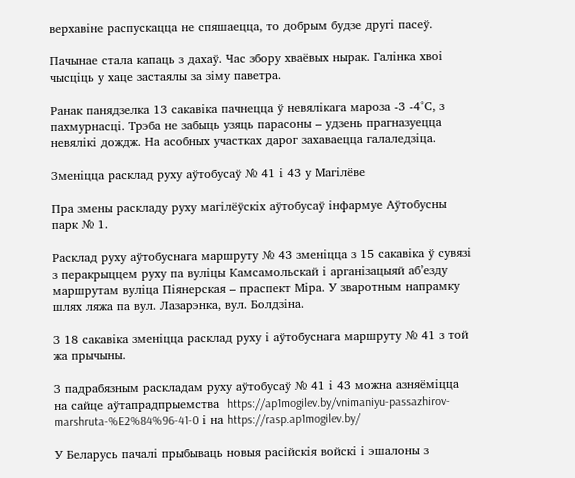верхавіне распускацца не спяшаецца, то добрым будзе другі пасеў.

Пачынае стала капаць з дахаў. Час збору хваёвых нырак. Галінка хвоі чысціць у хаце застаялы за зіму паветра.

Ранак панядзелка 13 сакавіка пачнецца ў невялікага мароза -3 -4°С, з пахмурнасці. Трэба не забыць узяць парасоны – удзень прагназуецца невялікі дождж. На асобных участках дарог захаваецца галаледзіца.

Зменіцца расклад руху аўтобусаў № 41 і 43 у Магілёве

Пра змены раскладу руху магілёўскіх аўтобусаў інфармуе Аўтобусны парк № 1.

Расклад руху аўтобуснага маршруту № 43 зменіцца з 15 сакавіка ў сувязі з перакрыццем руху па вуліцы Камсамольскай і арганізацыяй аб’езду маршрутам вуліца Піянерская – праспект Міра. У зваротным напрамку шлях ляжа па вул. Лазарэнка, вул. Болдзіна.

З 18 сакавіка зменіцца расклад руху і аўтобуснага маршруту № 41 з той жа прычыны.

З падрабязным раскладам руху аўтобусаў № 41 і 43 можна азняёміцца на сайце аўтапрадпрыемства  https://ap1mogilev.by/vnimaniyu-passazhirov-marshruta-%E2%84%96-41-0 і на https://rasp.ap1mogilev.by/

У Беларусь пачалі прыбываць новыя расійскія войскі і эшалоны з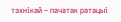тэхнікай – пачатак ратацыі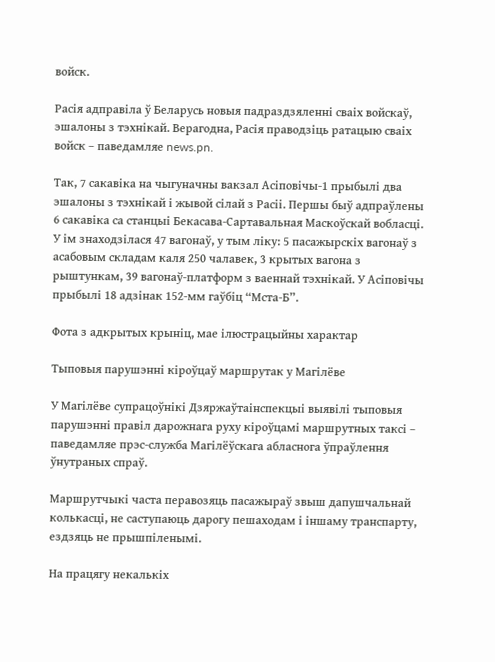войск.

Расія адправіла ў Беларусь новыя падраздзяленні сваіх войскаў, эшалоны з тэхнікай. Верагодна, Расія праводзіць ратацыю сваіх войск – паведамляе news.pn.

Так, 7 сакавіка на чыгуначны вакзал Асіповічы-1 прыбылі два эшалоны з тэхнікай і жывой сілай з Расіі. Першы быў адпраўлены 6 сакавіка са станцыі Бекасава-Сартавальная Маскоўскай вобласці. У ім знаходзілася 47 вагонаў, у тым ліку: 5 пасажырскіх вагонаў з асабовым складам каля 250 чалавек, 3 крытых вагона з рыштункам, 39 вагонаў-платформ з ваеннай тэхнікай. У Асіповічы прыбылі 18 адзінак 152-мм гаўбіц “Мста-Б”.

Фота з адкрытых крыніц, мае ілюстрацыйны характар

Тыповыя парушэнні кіроўцаў маршрутак у Магілёве

У Магілёве супрацоўнікі Дзяржаўтаінспекцыі выявілі тыповыя парушэнні правіл дарожнага руху кіроўцамі маршрутных таксі – паведамляе прэс-служба Магілёўскага абласнога ўпраўлення ўнутраных спраў.

Маршрутчыкі часта перавозяць пасажыраў звыш дапушчальнай колькасці, не саступаюць дарогу пешаходам і іншаму транспарту, ездзяць не прышпіленымі.

На працягу некалькіх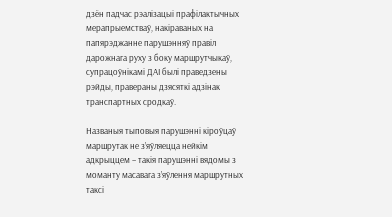дзён падчас рэалізацыі прафілактычных мерапрыемстваў, накіраваных на папярэджанне парушэнняў правіл дарожнага руху з боку маршрутчыкаў, супрацоўнікамі ДАІ былі праведзены рэйды, правераны дзясяткі адзінак транспартных сродкаў.

Названыя тыповыя парушэнні кіроўцаў маршрутак не з’яўляецца нейкім адкрыццем – такія парушэнні вядомы з моманту масавага з’яўлення маршрутных таксі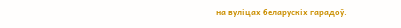на вуліцах беларускіх гарадоў.